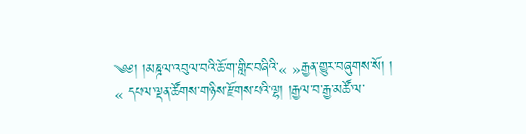༄༅། །མཎྜལ་འབུལ་བའི་ཆོ་ག་གླིང་བཞིའི་« »རྒྱན་གྱུར་བཞུགས་སོ། །
« དཔལ་ལྡན་ཚོགས་གཉིས་རྫོགས་པའི་ལྷ། །རྒྱལ་བ་རྒྱ་མཚོ་ལ་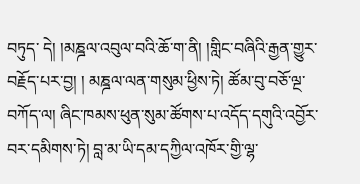བཏུད་ དེ། །མཎྜལ་འབུལ་བའི་ཆོ་ག་ནི། །གླིང་བཞིའི་རྒྱན་གྱུར་བརྗོད་པར་བྱ། ། མཎྜལ་ལན་གསུམ་ཕྱིས་ཏེ། ཚོམ་བུ་བཅོ་ལྔ་བཀོད་ལ། ཞིང་ཁམས་ཕུན་སུམ་ཚོགས་པ་འདོད་དགུའི་འབྱོར་བར་དམིགས་ཏེ། བླ་མ་ཡི་དམ་དཀྱིལ་འཁོར་གྱི་ལྷ་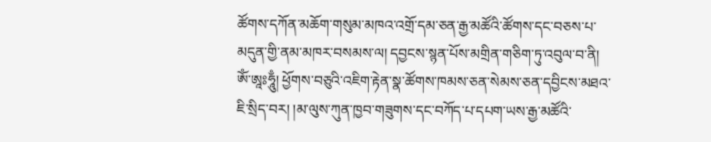ཚོགས་དཀོན་མཆོག་གསུམ་མཁའ་འགྲོ་དམ་ཅན་རྒྱ་མཚོའི་ཚོགས་དང་བཅས་པ་མདུན་གྱི་ནམ་མཁར་བསམས་ལ། དབྱངས་སྙན་པོས་མགྲིན་གཅིག་ཏུ་འབུལ་བ་ནི། ཨོཾ་ཨཱཿཧཱུྃ། ཕྱོགས་བཅུའི་འཇིག་རྟེན་སྣ་ཚོགས་ཁམས་ཅན་སེམས་ཅན་དབྱིངས་མཐའ་ཇི་སྲིད་བར། །མ་ལུས་ཀུན་ཁྱབ་གཟུགས་དང་བཀོད་པ་དཔག་ཡས་རྒྱ་མཚོའི་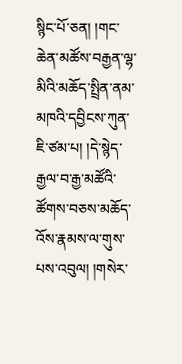སྙིང་པོ་ཅན། །གང་ཆེན་མཚོས་བརྒྱན་ལྷ་མིའི་མཆོད་སྤྲིན་ནམ་མཁའི་དབྱིངས་ཀུན་ཇི་ཙམ་པ། །དེ་སྙེད་རྒྱལ་བ་རྒྱ་མཚོའི་ཚོགས་བཅས་མཆོད་འོས་རྣམས་ལ་གུས་པས་འབུལ། །གསེར་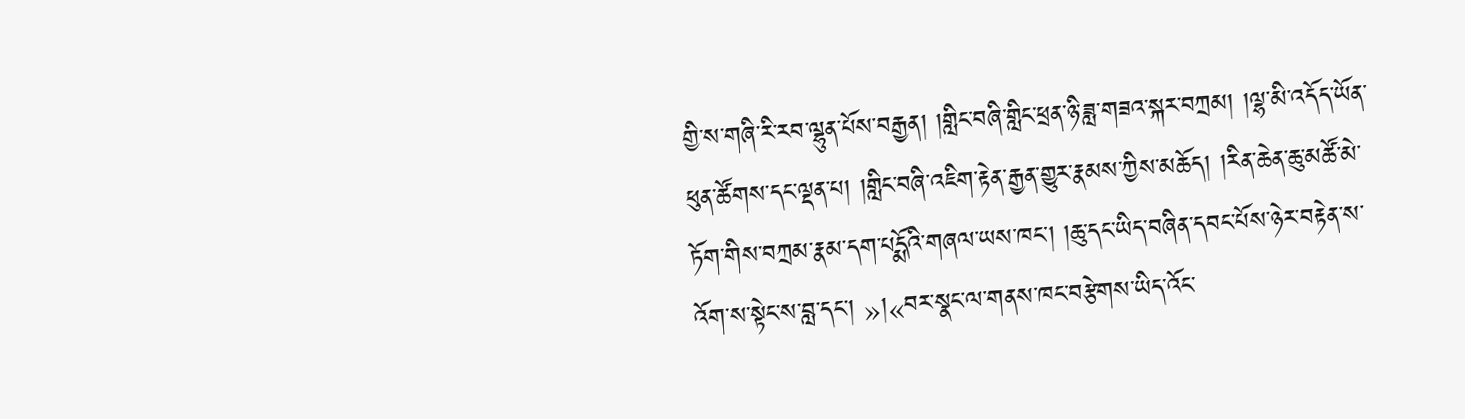གྱི་ས་གཞི་རི་རབ་ལྷུན་པོས་བརྒྱན། །གླིང་བཞི་གླིང་ཕྲན་ཉི་ཟླ་གཟའ་སྐར་བཀྲམ། །ལྷ་མི་འདོད་ཡོན་ཕུན་ཚོགས་དང་ལྡན་པ། །གླིང་བཞི་འཇིག་རྟེན་རྒྱན་གྱུར་རྣམས་ཀྱིས་མཆོད། །རིན་ཆེན་ཆུ་མཚོ་མེ་ཏོག་གིས་བཀྲམ་རྣམ་དག་པདྨོའི་གཞལ་ཡས་ཁང་། །ཆུ་དང་ཡིད་བཞིན་དབང་པོས་ཉེར་བརྟེན་ས་འོག་ས་སྟེང་ས་བླ་དང་། »།«བར་སྣང་ལ་གནས་ཁང་བརྩེགས་ཡིད་འོང་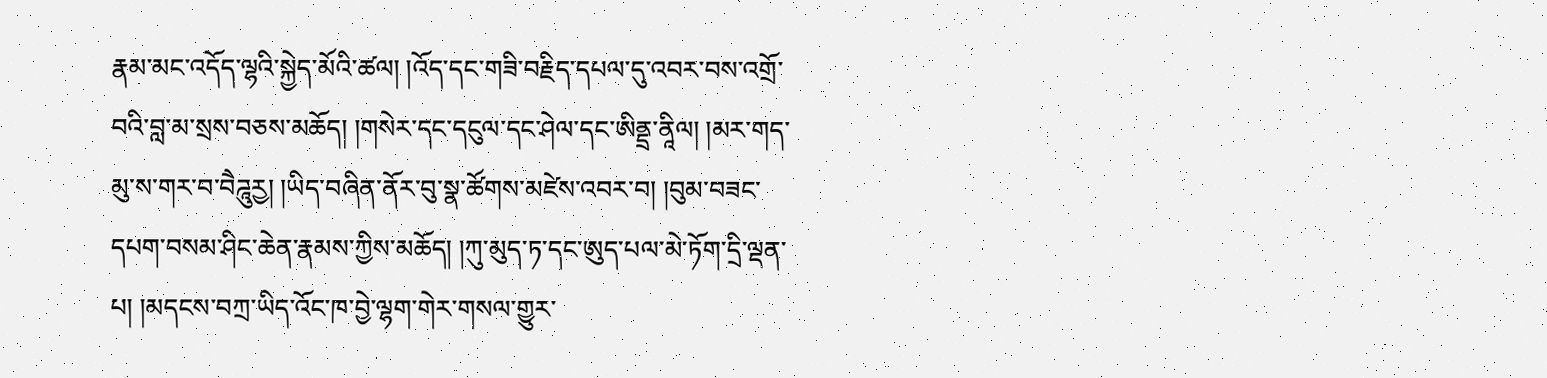རྣམ་མང་འདོད་ལྷའི་སྐྱེད་མོའི་ཚལ། །འོད་དང་གཟི་བརྗིད་དཔལ་དུ་འབར་བས་འགྲོ་བའི་བླ་མ་སྲས་བཅས་མཆོད། །གསེར་དང་དངུལ་དང་ཤེལ་དང་ཨིནྡྲ་ནཱིལ། །མར་གད་མུ་ས་གར་བ་བཻཌཱུརྱ། །ཡིད་བཞིན་ནོར་བུ་སྣ་ཚོགས་མཛེས་འབར་བ། །བུམ་བཟང་དཔག་བསམ་ཤིང་ཆེན་རྣམས་ཀྱིས་མཆོད། །ཀུ་མུད་ཏ་དང་ཨུད་པལ་མེ་ཏོག་དྲི་ལྡན་པ། །མདངས་བཀྲ་ཡིད་འོང་ཁ་བྱེ་ལྷག་གེར་གསལ་གྱུར་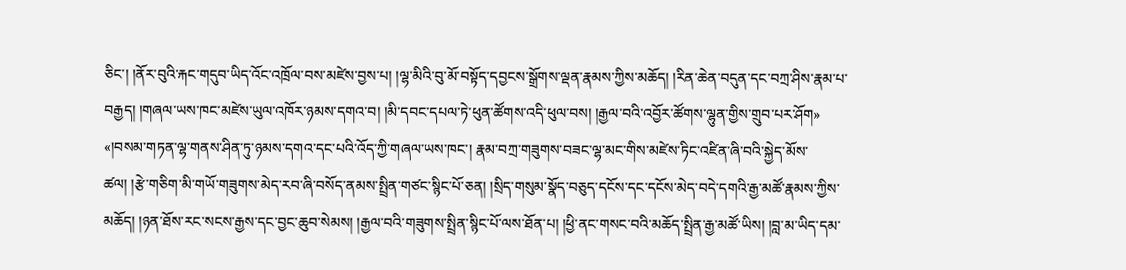ཅིང་། །ནོར་བུའི་རྐང་གདུབ་ཡིད་འོང་འཁྲོལ་བས་མཛེས་བྱས་པ། །ལྷ་མིའི་བུ་མོ་བསྟོད་དབྱངས་སྒྲོགས་ལྡན་རྣམས་ཀྱིས་མཆོད། །རིན་ཆེན་བདུན་དང་བཀྲ་ཤིས་རྣམ་པ་བརྒྱད། །གཞལ་ཡས་ཁང་མཛེས་ཡུལ་འཁོར་ཉམས་དགའ་བ། །མི་དབང་དཔལ་ཏེ་ཕུན་ཚོགས་འདི་ཕུལ་བས། །རྒྱལ་བའི་འབྱོར་ཚོགས་ལྷུན་གྱིས་གྲུབ་པར་ཤོག» «།བསམ་གཏན་ལྷ་གནས་ཤིན་ཏུ་ཉམས་དགའ་དང་པའི་འོད་ཀྱི་གཞལ་ཡས་ཁང་། རྣམ་བཀྲ་གཟུགས་བཟང་ལྷ་མང་གིས་མཛེས་ཏིང་འཛིན་ཞི་བའི་སྐྱེད་མོས་ཚལ། །རྩེ་གཅིག་མི་གཡོ་གཟུགས་མེད་རབ་ཞི་བསོད་ནམས་སྤྲིན་གཙང་སྙིང་པོ་ཅན། །སྲིད་གསུམ་སྣོད་བཅུད་དངོས་དང་དངོས་མེད་བདེ་དགའི་རྒྱ་མཚོ་རྣམས་ཀྱིས་མཆོད། །ཉན་ཐོས་རང་སངས་རྒྱས་དང་བྱང་ཆུབ་སེམས། །རྒྱལ་བའི་གཟུགས་སྤྲིན་སྙིང་པོ་ལས་ཐོན་པ། །ཕྱི་ནང་གསང་བའི་མཆོད་སྤྲིན་རྒྱ་མཚོ་ཡིས། །བླ་མ་ཡིད་དམ་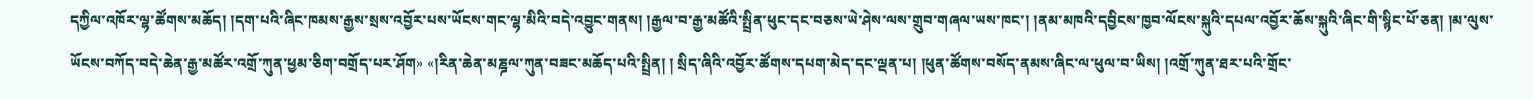དཀྱིལ་འཁོར་ལྷ་ཚོགས་མཆོད། །དག་པའི་ཞིང་ཁམས་རྒྱས་སྲས་འབྱོར་པས་ཡོངས་གང་ལྷ་མིའི་བདེ་འབྱུང་གནས། །རྒྱལ་བ་རྒྱ་མཚོའི་སྤྲིན་ཕུང་དང་བཅས་ཡེ་ཤེས་ལས་གྲུབ་གཞལ་ཡས་ཁང་། །ནམ་མཁའི་དབྱིངས་ཁྱབ་ལོངས་སྐུའི་དཔལ་འབྱོར་ཆོས་སྐུའི་ཞིང་གི་སྙིང་པོ་ཅན། །མ་ལུས་ཡོངས་བཀོད་བདེ་ཆེན་རྒྱ་མཚོར་འགྲོ་ཀུན་ཕྱམ་ཅིག་བགྲོད་པར་ཤོག» «།རིན་ཆེན་མཎྜལ་ཀུན་བཟང་མཆོད་པའི་སྤྲིན། ། སྲིད་ཞིའི་འབྱོར་ཚོགས་དཔག་མེད་དང་ལྡན་པ། །ཕུན་ཚོགས་བསོད་ནམས་ཞིང་ལ་ཕུལ་བ་ཡིས། །འགྲོ་ཀུན་ཐར་པའི་གྲོང་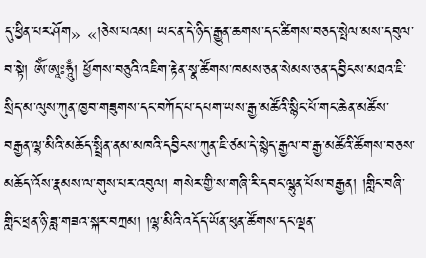དུ་ཕྱིན་པར་ཤོག» «།ཅེས་པའམ། ཡང་ན་དེ་ཉིད་རྒྱུན་ཆགས་དང་ཚིགས་བཅད་སྤེལ་མས་དབུལ་བ་སྟེ། ཨོཾ་ཨཱཿཧཱུྃ། ཕྱོགས་བཅུའི་འཇིག་རྟེན་སྣ་ཚོགས་ཁམས་ཅན་སེམས་ཅན་དབྱིངས་མཐའ་ཇི་སྲིད་མ་ལུས་ཀུན་ཁྱབ་གཟུགས་དང་བཀོད་པ་དཔག་ཡས་རྒྱ་མཚོའི་སྙིང་པོ་གང་ཆེན་མཚོས་བརྒྱན་ལྷ་མིའི་མཆོད་སྤྲིན་ནམ་མཁའི་དབྱིངས་ཀུན་ཇི་ཙམ་དེ་སྙེད་རྒྱལ་བ་རྒྱ་མཚོའི་ཚོགས་བཅས་མཆོད་འོས་རྣམས་ལ་གུས་པར་འབུལ། གསེར་གྱི་ས་གཞི་རི་དབང་ལྷུན་པོས་བརྒྱན། །གླིང་བཞི་གླིང་ཕྲན་ཉི་ཟླ་གཟའ་སྐར་བཀྲམ། །ལྷ་མིའི་འདོད་ཡོན་ཕུན་ཚོགས་དང་ལྡན་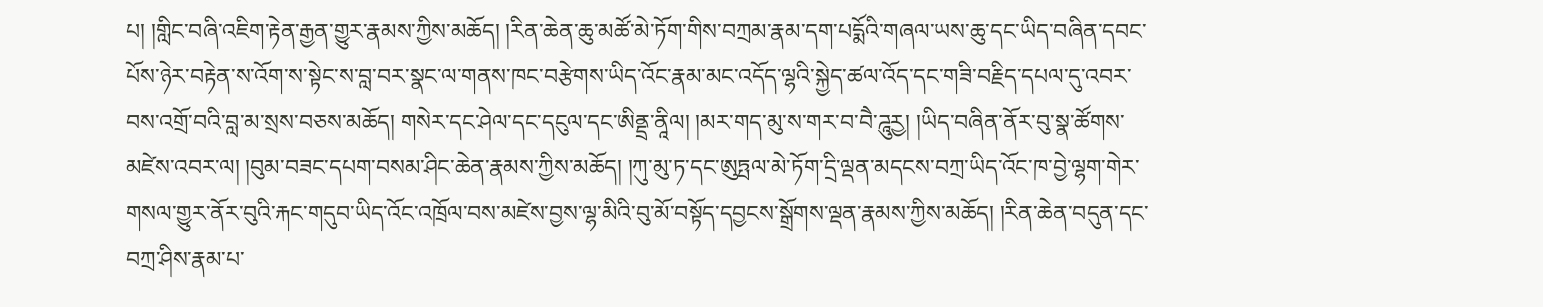པ། །གླིང་བཞི་འཇིག་རྟེན་རྒྱན་གྱུར་རྣམས་ཀྱིས་མཆོད། །རིན་ཆེན་ཆུ་མཚོ་མེ་ཏོག་གིས་བཀྲམ་རྣམ་དག་པདྨོའི་གཞལ་ཡས་ཆུ་དང་ཡིད་བཞིན་དབང་པོས་ཉེར་བརྟེན་ས་འོག་ས་སྟེང་ས་བླ་བར་སྣང་ལ་གནས་ཁང་བརྩེགས་ཡིད་འོང་རྣམ་མང་འདོད་ལྷའི་སྐྱེད་ཚལ་འོད་དང་གཟི་བརྗིད་དཔལ་དུ་འབར་བས་འགྲོ་བའི་བླ་མ་སྲས་བཅས་མཆོད། གསེར་དང་ཤེལ་དང་དངུལ་དང་ཨིནྡྲ་ནཱིལ། །མར་གད་མུ་ས་གར་བ་བཻ་ཌཱུརྱ། །ཡིད་བཞིན་ནོར་བུ་སྣ་ཚོགས་མཛེས་འབར་ལ། །བུམ་བཟང་དཔག་བསམ་ཤིང་ཆེན་རྣམས་ཀྱིས་མཆོད། །ཀུ་མུ་ཏ་དང་ཨུཏྤལ་མེ་ཏོག་དྲི་ལྡན་མདངས་བཀྲ་ཡིད་འོང་ཁ་བྱེ་ལྷག་གེར་གསལ་གྱུར་ནོར་བུའི་རྐང་གདུབ་ཡིད་འོང་འཁྲོལ་བས་མཛེས་བྱས་ལྷ་མིའི་བུ་མོ་བསྟོད་དབྱངས་སྒྲོགས་ལྡན་རྣམས་ཀྱིས་མཆོད། །རིན་ཆེན་བདུན་དང་བཀྲ་ཤིས་རྣམ་པ་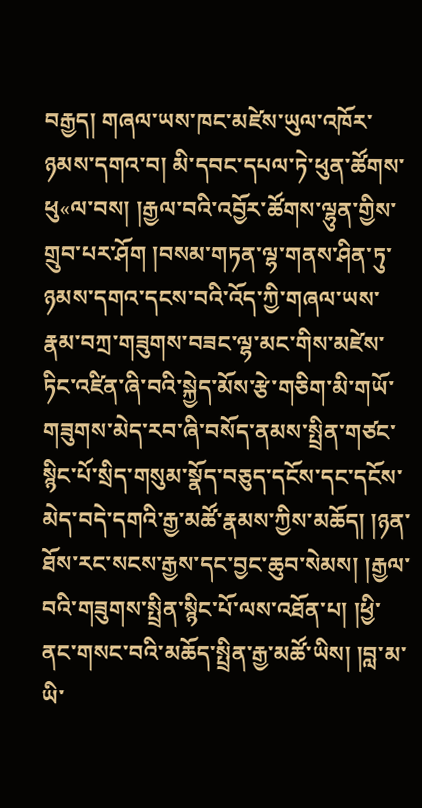བརྒྱད། གཞལ་ཡས་ཁང་མཛེས་ཡུལ་འཁོར་ཉམས་དགའ་བ། མི་དབང་དཔལ་ཏེ་ཕུན་ཚོགས་ཕུ«ལ་བས། །རྒྱལ་བའི་འབྱོར་ཚོགས་ལྷུན་གྱིས་གྲུབ་པར་ཤོག །བསམ་གཏན་ལྷ་གནས་ཤིན་ཏུ་ཉམས་དགའ་དངས་བའི་འོད་ཀྱི་གཞལ་ཡས་རྣམ་བཀྲ་གཟུགས་བཟང་ལྷ་མང་གིས་མཛེས་ཏིང་འཛིན་ཞི་བའི་སྐྱེད་མོས་རྩེ་གཅིག་མི་གཡོ་གཟུགས་མེད་རབ་ཞི་བསོད་ནམས་སྤྲིན་གཙང་སྙིང་པོ་སྲིད་གསུམ་སྣོད་བཅུད་དངོས་དང་དངོས་མེད་བདེ་དགའི་རྒྱ་མཚོ་རྣམས་ཀྱིས་མཆོད། །ཉན་ཐོས་རང་སངས་རྒྱས་དང་བྱང་ཆུབ་སེམས། །རྒྱལ་བའི་གཟུགས་སྤྲིན་སྙིང་པོ་ལས་འཐོན་པ། །ཕྱི་ནང་གསང་བའི་མཆོད་སྤྲིན་རྒྱ་མཚོ་ཡིས། །བླ་མ་ཡི་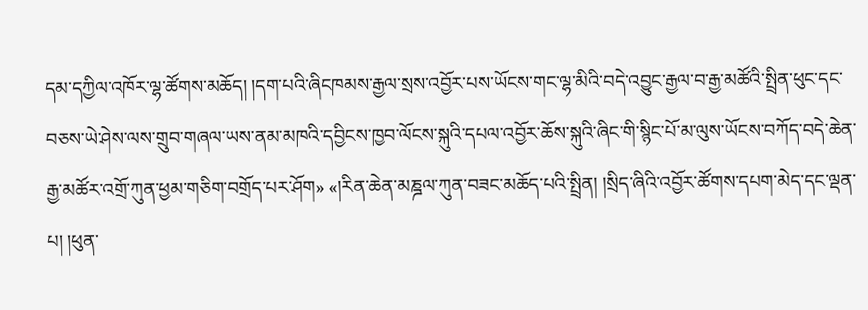དམ་དཀྱིལ་འཁོར་ལྷ་ཚོགས་མཆོད། །དག་པའི་ཞིངཁམས་རྒྱལ་སྲས་འབྱོར་པས་ཡོངས་གང་ལྷ་མིའི་བདེ་འབྱུང་རྒྱལ་བ་རྒྱ་མཚོའི་སྤྲིན་ཕུང་དང་བཅས་ཡེ་ཤེས་ལས་གྲུབ་གཞལ་ཡས་ནམ་མཁའི་དབྱིངས་ཁྱབ་ལོངས་སྐུའི་དཔལ་འབྱོར་ཆོས་སྐུའི་ཞིང་གི་སྙིང་པོ་མ་ལུས་ཡོངས་བཀོད་བདེ་ཆེན་རྒྱ་མཚོར་འགྲོ་ཀུན་ཕྱམ་གཅིག་བགྲོད་པར་ཤོག» «།རིན་ཆེན་མཎྜལ་ཀུན་བཟང་མཆོད་པའི་སྤྲིན། །སྲིད་ཞིའི་འབྱོར་ཚོགས་དཔག་མེད་དང་ལྡན་པ། །ཕུན་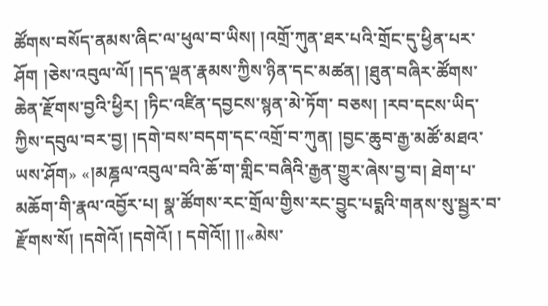ཚོགས་བསོད་ནམས་ཞིང་ལ་ཕུལ་བ་ཡིས། །འགྲོ་ཀུན་ཐར་པའི་གྲོང་དུ་ཕྱིན་པར་ཤོག །ཅེས་འབུལ་ལོ། །དད་ལྡན་རྣམས་ཀྱིས་ཉིན་དང་མཚན། །ཐུན་བཞིར་ཚོགས་ཆེན་རྫོགས་བྱའི་ཕྱིར། །ཏིང་འཛིན་དབྱངས་སྙན་མེ་ཏོག་ བཅས། །རབ་དངས་ཡིད་ཀྱིས་དབུལ་བར་བྱ། །དགེ་བས་བདག་དང་འགྲོ་བ་ཀུན། །བྱང་ཆུབ་རྒྱ་མཚོ་མཐའ་ཡས་ཤོག» «།མཎྜལ་འབུལ་བའི་ཆོ་ག་གླིང་བཞིའི་རྒྱན་གྱུར་ཞེས་བྱ་བ། ཐེག་པ་མཆོག་གི་རྣལ་འབྱོར་པ། སྣ་ཚོགས་རང་གྲོལ་གྱིས་རང་བྱུང་པདྨའི་གནས་སུ་སྦྱར་བ་རྫོགས་སོ། །དགེའོ། །དགེའོ། ། དགེའོ།། །།«མེས་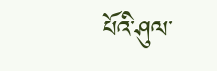པོའི་ཤུལ་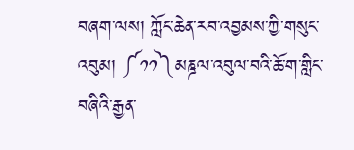བཞག་ལས། ཀློང་ཆེན་རབ་འབྱམས་ཀྱི་གསུང་འབུམ། ༼༡༡༽མཎྜལ་འབུལ་བའི་ཆོ་ག་གླིང་བཞིའི་རྒྱན་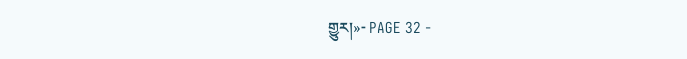གྱུར།»- PAGE 32 -